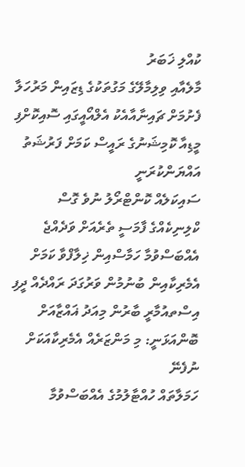ކުއްލި ޚަބަރު
މާލެއާއި ވިލިމާލޭގެ މަގުތަކުގެ ޑިޒައިން މަރުހަލާ ފެށުމަށް ޗައިނާއާއެކު އެލްއޯއީގައި ސޮއިކޮށްފި
މީޑިއާ ކޮމިޝަނުގެ ރައީސް ކަމަށް ފަރުޝަތު އައްޔަންކުރަނީ
ސައިކަލެއް ކޮންޓްރޯލު ނުވެ ގޮސް ކްލިނިކެއްގެ ފާމަސީ ތެރެއަށް ވަދެއްޖެ
އެއްބަސްވުމާ ހަމާސްއިން ޚިލާފްވާ ކަމަށް އެމެރިކާއިން ބުނުމުން ވަރުގަދަ ރައްދެއް ދީފި
އިސްތއުމާރީ ބާރުން މިއަދު ޣައްޒާއަށް ބޮންއަޅަނީ: މި މަންޒަރެއް އެމެރިކާއަކަށް ނުފެނޭ
ހަމަލާތައް ހުއްޓާލުމުގެ އެއްބަސްވުމާ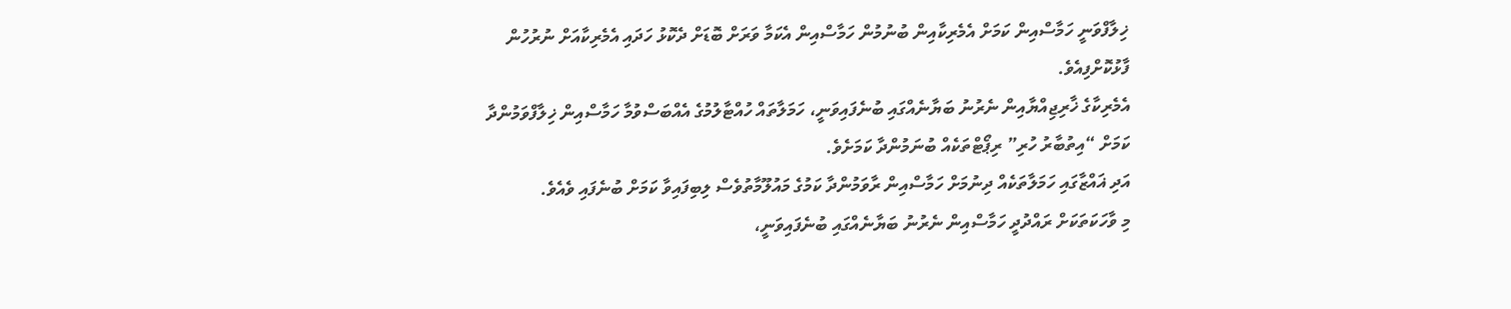ޚިލާފްވަނީ ހަމާސްއިން ކަމަށް އެމެރިކާއިން ބުނުމުން ހަމާސްއިން އެކަމާ ވަރަށް ބޮޑަށް ދެކޮޅު ހަދައި އެމެރިކާއަށް ނުރުހުން ފާޅުކޮށްފިއެވެ.
އެމެރިކާގެ ޚާރިޖިއްޔާއިން ނެރުނު ބަޔާނެއްގައި ބުނެފައިވަނީ، ހަމަލާތައް ހުއްޓާލުމުގެ އެއްބަސްވުމާ ހަމާސްއިން ޚިލާފްވަމުންދާ ކަމަށް “އިތުބާރު ހުރި” ރިޕޯޓްތަކެއް ބުނަމުންދާ ކަމަށެވެ.
އަދި ޣައްޒާގައި ހަމަލާތަކެއް ދިނުމަށް ހަމާސްއިން ރާވަމުންދާ ކަމުގެ މައުލޫމާތުވެސް ލިބިފައިވާ ކަމަށް ބުނެފައި ވެއެވެ.
މި ވާހަކަތަކަށް ރައްދުދީ ހަމާސްއިން ނެރުނު ބަޔާނެއްގައި ބުނެފައިވަނީ،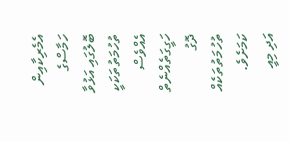އެމެރިކާއިން ހަމާސްގެ ބޮލުގައި އަޅުވާ ތުހުމަތުތަކަކީ އެއްވެސް ހަގީގަތެއްނެތް ދޮގު ތުހުމަތުތަކެއް ކަމަށެވެ.
އަދި މިއީ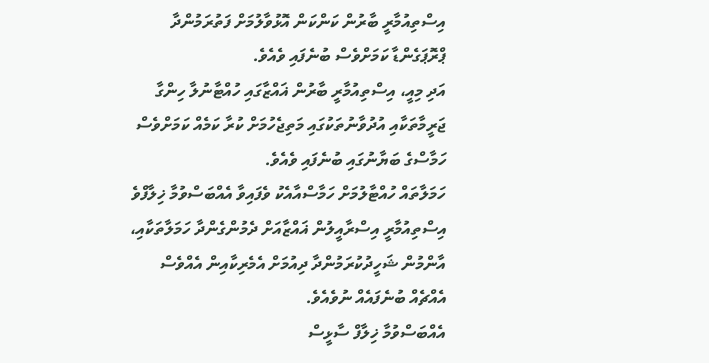އިސްތިއުމާރީ ބާރުން ކަންކަން އޮޅުވާލުމަށް ފަތުރަމުންދާ ޕްރޮޕަގެންޑާ ކަމަށްވެސް ބުނެފައި ވެއެވެ.
އަދި މިއީ، އިސްތިއުމާރީ ބާރުން ޣައްޒާގައި ހުއްޓާނުލާ ހިންގާ ޖަރީމާތަކާއި އުދުވާނުތަކުގައި މަތިޖެހުމަށް ކުރާ ކަމެއް ކަމަށްވެސް ހަމާސްގެ ބަޔާނުގައި ބުނެފައި ވެއެވެ.
ހަމަލާތައް ހުއްޓާލުމަށް ހަމާސްއާއެކު ވެފައިވާ އެއްބަސްވުމާ ޚިލާފްވެ އިސްތިއުމާރީ އިސްރާއީލުން ޣައްޒާއަށް ދެމުންގެންދާ ހަމަލާތަކާއި، އާންމުން ޝަހީދުކުރަމުންދާ ދިއުމަށް އެމެރިކާއިން އެއްވެސް އެއްޗެއް ބުނެފައެއް ނުވެއެވެ.
އެއްބަސްވުމާ ޚިލާފް ސާޅީސް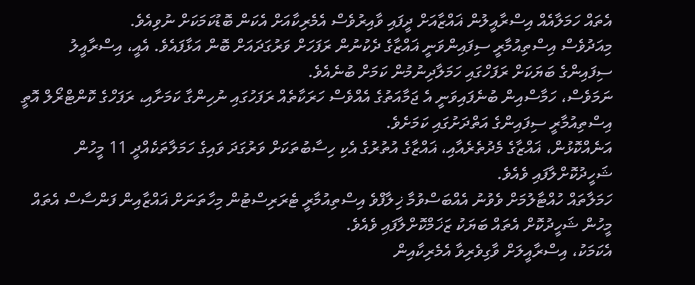އެތައް ހަމަލާއެއް އިސްރާއީލުން ޣައްޒާއަށް ދީފައި ވާއިރުވެސް އެމެރިކާއަށް އެކަން ބޮޑުކަމަކަށް ނުވިއެވެ.
މިއަދުވެސް އިސްތިއުމާރީ ސިފައިންވަނީ ޣައްޒާގެ ދެކުނުން ރަފަހަށް ވަރުގަދައަށް ބޮން އަޅާފައެވެ. އެއީ، އިސްރާއީލު ސިފައިންގެ ބަޔަކަށް ރަފަހްގައި ހަމަލާދިނުމުން ކަމަށް ބުނެއެވެ.
ނަމަވެސް، ހަމާސްއިން ބުނެފައިވަނީ އެ ޖަމާއަތުގެ އެއްވެސް ހަރަކާތެއް ރަފަހުގައި ނުހިންގާ ކަމަށާއި، ރަފަހްގެ ކޮންޓްރޯލް އޮތީ އިސްތިއުމާރީ ސިފައިންގެ އަތްދަށުގައި ކަމަށެވެ.
އަނެއްކޮޅުން، ޣައްޒާގެ މެދުތެރެއާއި، ޣައްޒާގެ އުތުރުގެ އެކި ހިސާބުތަކަށް ވަރުގަދަ ވައިގެ ހަމަލާތަކެއްދީ 11 މީހުން ޝަހީދުކޮށްލާފައި ވެއެވެ.
ހަމަލާތައް ހުއްޓާލުމަށް ވެވުނު އެއްބަސްވުމާ ޚިލާފްވެ އިސްތިއުމާރީ ޓެރަރިސްޓުން މިހާތަނަށް ޣައްޒާއިން ފަންސާސް އެތައް މީހުން ޝަހީދުކޮށް އެތައް ބަޔަކު ޒަޚަމްކޮށްލާފައި ވެއެވެ.
އެކަމަކު، އިސްރާއީލަށް ވާގިވެރިވާ އެމެރިކާއިން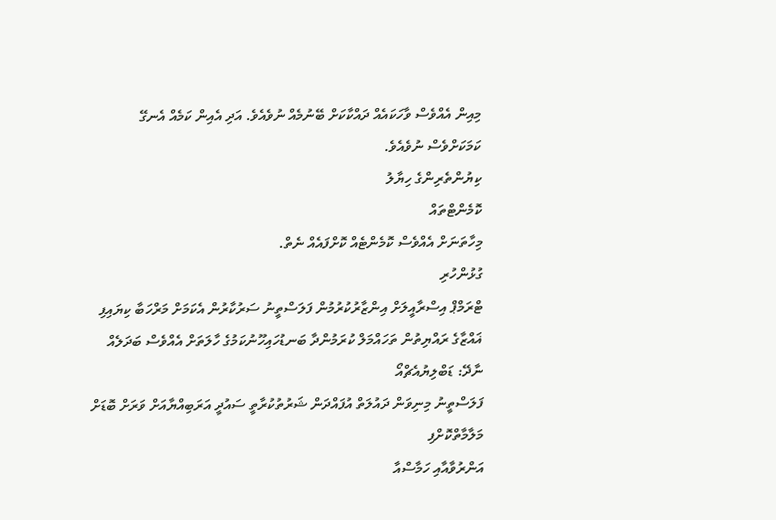މިއިން އެއްވެސް ވާހަކައެއް ދައްކާކަށް ބޭނުމެއް ނުވެއެވެ. އަދި އެއިން ކަމެއް އެނގޭ ކަމަކަށްވެސް ނުވެއެވެ.
ކިޔުންތެރިންގެ ހިޔާލު
ކޮމެންޓްތައް
މިހާތަނަށް އެއްވެސް ކޮމެންޓެއް ކޮށްފައެއް ނެތް.
ގުޅުންހުރި
ޓްރަމްޕް އިސްރާއީލަށް އިންޒާރުކުރުމުން ފަލަސްތީނު ސަރުކާރުން އެކަމަށް މަރްހަބާ ކިޔައިފި
ޣައްޒާގެ ރައްޔިތުން ތަހައްމަލް ކުރަމުންދާ ބަނޑުހައިހޫނުކަމުގެ ހާލަތަށް އެއްވެސް ބަދަލެއް ނާދޭ: ޑަބްލިޔުއެޗްއޯ
ފަލަސްތީނު މިނިވަން ދައުލަތް އުފައްދަން ޝަރުތުކުރާތީ ސައުދީ އަރަބިއްޔާއަށް ވަރަށް ބޮޑަށް މަލާމާތްކޮށްފި
އަންރުވާއާއި ހަމާސްއާ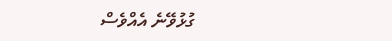ގުޅުވޭނެ އެއްވެސް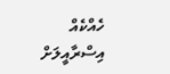ހެއްކެއް އިސްރާއީލަށް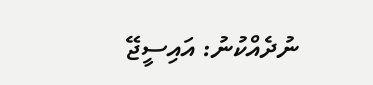ނުދެއްކުނު: އައިސީޖޭ